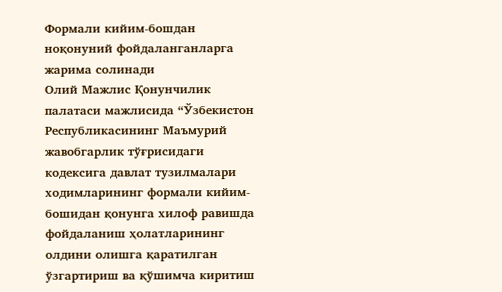Формали кийим-бошдан ноқонуний фойдаланганларга жарима солинади
Олий Мажлис Қонунчилик палатаси мажлисида “Ўзбекистон Республикасининг Маъмурий жавобгарлик тўғрисидаги кодексига давлат тузилмалари ходимларининг формали кийим-бошидан қонунга хилоф равишда фойдаланиш ҳолатларининг олдини олишга қаратилган ўзгартириш ва қўшимча киритиш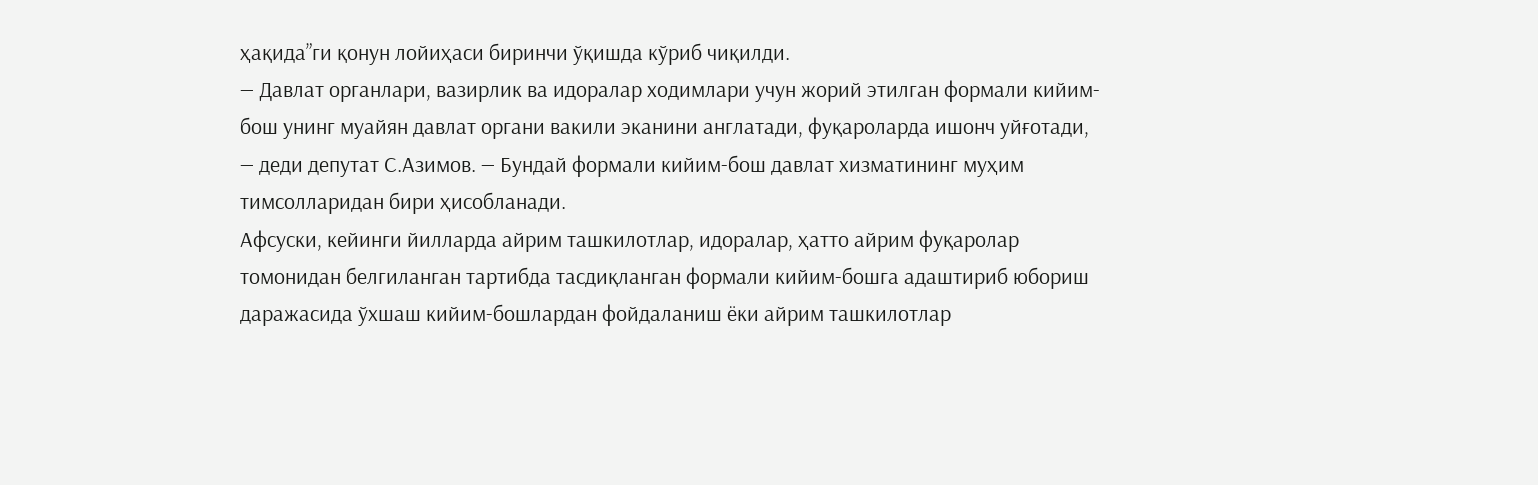ҳақида”ги қонун лойиҳаси биринчи ўқишда кўриб чиқилди.
— Давлат органлари, вазирлик ва идоралар ходимлари учун жорий этилган формали кийим-бош унинг муайян давлат органи вакили эканини англатади, фуқароларда ишонч уйғотади, — деди депутат С.Азимов. — Бундай формали кийим-бош давлат хизматининг муҳим тимсолларидан бири ҳисобланади.
Афсуски, кейинги йилларда айрим ташкилотлар, идоралар, ҳатто айрим фуқаролар томонидан белгиланган тартибда тасдиқланган формали кийим-бошга адаштириб юбориш даражасида ўхшаш кийим-бошлардан фойдаланиш ёки айрим ташкилотлар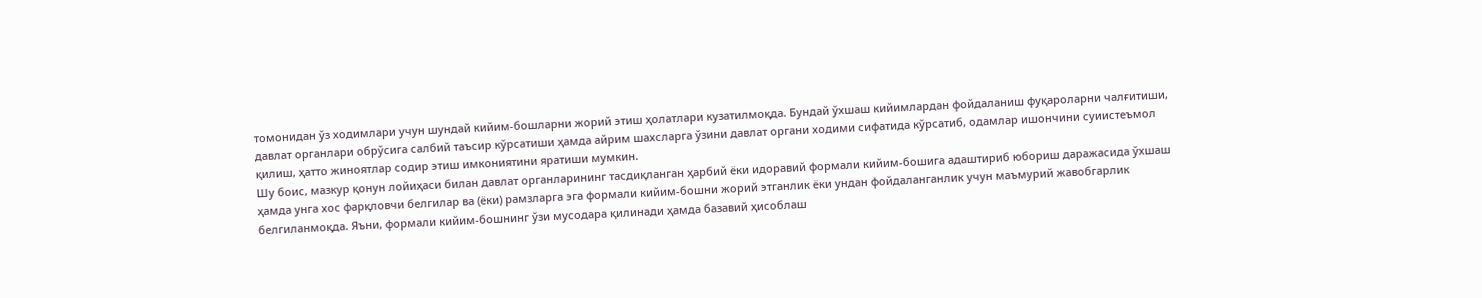томонидан ўз ходимлари учун шундай кийим-бошларни жорий этиш ҳолатлари кузатилмоқда. Бундай ўхшаш кийимлардан фойдаланиш фуқароларни чалғитиши, давлат органлари обрўсига салбий таъсир кўрсатиши ҳамда айрим шахсларга ўзини давлат органи ходими сифатида кўрсатиб, одамлар ишончини суиистеъмол қилиш, ҳатто жиноятлар содир этиш имкониятини яратиши мумкин.
Шу боис, мазкур қонун лойиҳаси билан давлат органларининг тасдиқланган ҳарбий ёки идоравий формали кийим-бошига адаштириб юбориш даражасида ўхшаш ҳамда унга хос фарқловчи белгилар ва (ёки) рамзларга эга формали кийим-бошни жорий этганлик ёки ундан фойдаланганлик учун маъмурий жавобгарлик белгиланмоқда. Яъни, формали кийим-бошнинг ўзи мусодара қилинади ҳамда базавий ҳисоблаш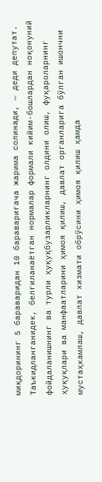миқдорининг 5 бараваридан 10 бараваригача жарима солинади, — деди депутат.
Таъкидланганидек, белгиланаётган нормалар формали кийим-бошлардан ноқонуний фойдаланишнинг ва турли ҳуқуқбузарликларнинг олдини олиш, фуқароларнинг ҳуқуқлари ва манфаатларини ҳимоя қилиш, давлат органларига бўлган ишончни мустаҳкамлаш, давлат хизмати обрўсини ҳимоя қилиш ҳамда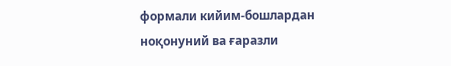формали кийим-бошлардан ноқонуний ва ғаразли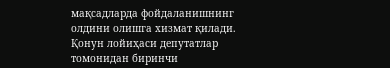мақсадларда фойдаланишнинг олдини олишга хизмат қилади.
Қонун лойиҳаси депутатлар томонидан биринчи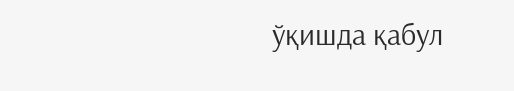ўқишда қабул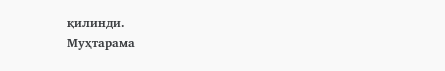қилинди.
Муҳтарама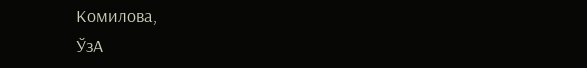Комилова,
ЎзА